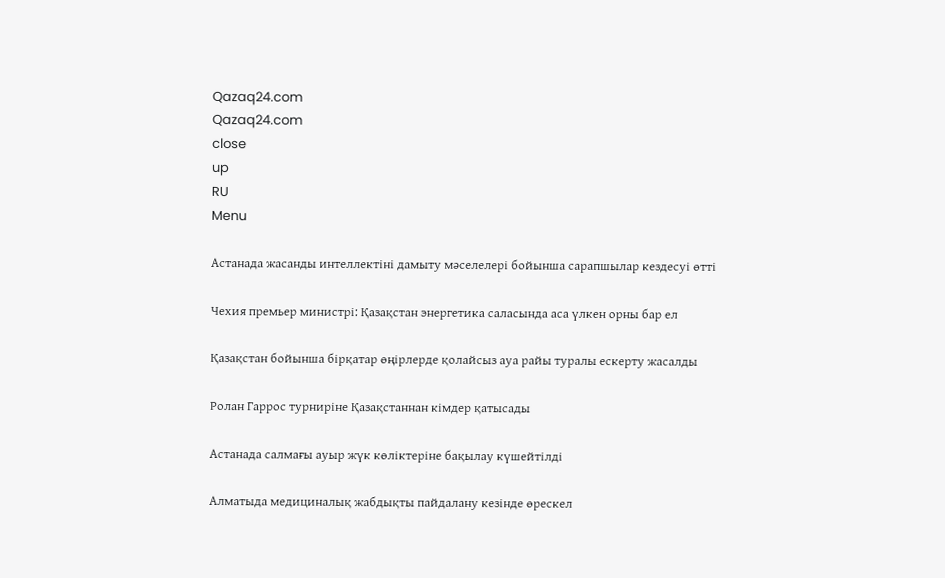Qazaq24.com
Qazaq24.com
close
up
RU
Menu

Астанада жасанды интеллектіні дамыту мәселелері бойынша сарапшылар кездесуі өтті

Чехия премьер министрі: Қазақстан энергетика саласында аса үлкен орны бар ел

Қазақстан бойынша бірқатар өңірлерде қолайсыз ауа райы туралы ескерту жасалды

Ролан Гаррос турниріне Қазақстаннан кімдер қатысады

Астанада салмағы ауыр жүк көліктеріне бақылау күшейтілді

Алматыда медициналық жабдықты пайдалану кезінде өрескел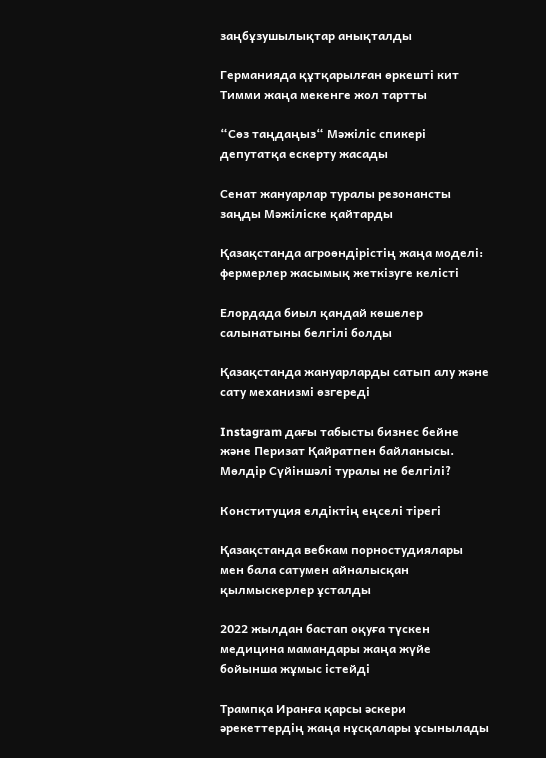заңбұзушылықтар анықталды

Германияда құтқарылған өркешті кит Тимми жаңа мекенге жол тартты

“Сөз таңдаңыз“ Мәжіліс спикері депутатқа ескерту жасады

Сенат жануарлар туралы резонансты заңды Мәжіліске қайтарды

Қазақстанда агроөндірістің жаңа моделі: фермерлер жасымық жеткізуге келісті

Елордада биыл қандай көшелер салынатыны белгілі болды

Қазақстанда жануарларды сатып алу және сату механизмі өзгереді

Instagram дағы табысты бизнес бейне және Перизат Қайратпен байланысы. Мөлдір Сүйіншәлі туралы не белгілі?

Конституция елдіктің еңселі тірегі

Қазақстанда вебкам порностудиялары мен бала сатумен айналысқан қылмыскерлер ұсталды

2022 жылдан бастап оқуға түскен медицина мамандары жаңа жүйе бойынша жұмыс істейді

Трампқа Иранға қарсы әскери әрекеттердің жаңа нұсқалары ұсынылады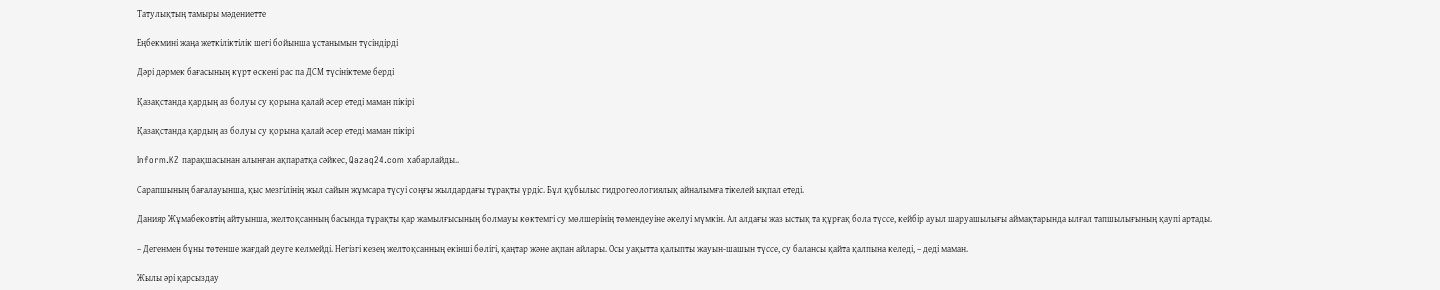Татулықтың тамыры мәдениетте

Еңбекмині жаңа жеткіліктілік шегі бойынша ұстанымын түсіндірді

Дәрі дәрмек бағасының күрт өскені рас па ДСМ түсініктеме берді

Қазақстанда қардың аз болуы су қорына қалай әсер етеді маман пікірі

Қазақстанда қардың аз болуы су қорына қалай әсер етеді маман пікірі

Inform.KZ парақшасынан алынған ақпаратқа сәйкес, Qazaq24.com хабарлайды..

Сарапшының бағалауынша, қыс мезгілінің жыл сайын жұмсара түсуі соңғы жылдардағы тұрақты үрдіс. Бұл құбылыс гидрогеологиялық айналымға тікелей ықпал етеді.

Данияр Жұмабековтің айтуынша, желтоқсанның басында тұрақты қар жамылғысының болмауы көктемгі су мөлшерінің төмендеуіне әкелуі мүмкін. Ал алдағы жаз ыстық та құрғақ бола түссе, кейбір ауыл шаруашылығы аймақтарында ылғал тапшылығының қаупі артады.

– Дегенмен бұны төтенше жағдай деуге келмейді. Негізгі кезең желтоқсанның екінші бөлігі, қаңтар және ақпан айлары. Осы уақытта қалыпты жауын-шашын түссе, су балансы қайта қалпына келеді, – деді маман.

Жылы әрі қарсыздау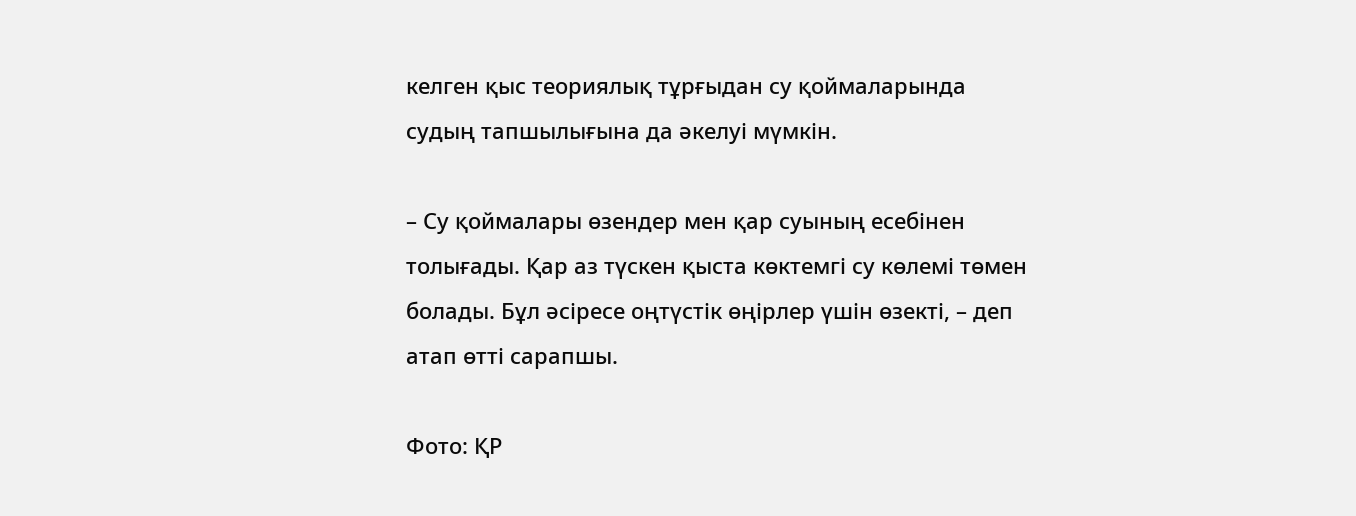келген қыс теориялық тұрғыдан су қоймаларында судың тапшылығына да әкелуі мүмкін.

– Су қоймалары өзендер мен қар суының есебінен толығады. Қар аз түскен қыста көктемгі су көлемі төмен болады. Бұл әсіресе оңтүстік өңірлер үшін өзекті, – деп атап өтті сарапшы.

Фото: ҚР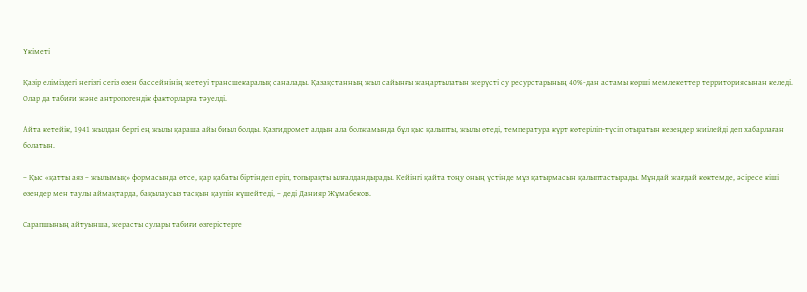Үкіметі

Қазір еліміздегі негізгі сегіз өзен бассейнінің жетеуі трансшекаралық саналады. Қазақстанның жыл сайынғы жаңартылатын жерүсті су ресурстарының 40%-дан астамы көрші мемлекеттер территориясынан келеді. Олар да табиғи және антропогендік факторларға тәуелді.

Айта кетейік, 1941 жылдан бергі ең жылы қараша айы биыл болды. Қазгидромет алдын ала болжамында бұл қыс қалыпты, жылы өтеді, температура күрт көтеріліп-түсіп отыратын кезеңдер жиілейді деп хабарлаған болатын.

– Қыс «қатты аяз – жылымық» формасында өтсе, қар қабаты біртіндеп еріп, топырақты ылғалдандырады. Кейінгі қайта тоңу оның үстінде мұз қатырмасын қалыптастырады. Мұндай жағдай көктемде, әсіресе кіші өзендер мен таулы аймақтарда, бақылаусыз тасқын қаупін күшейтеді, – деді Данияр Жұмабеков.

Сарапшының айтуынша, жерасты сулары табиғи өзгерістерге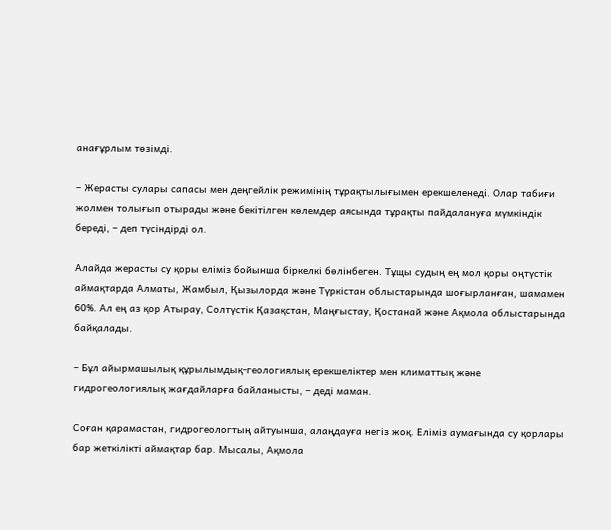анағұрлым төзімді.

– Жерасты сулары сапасы мен деңгейлік режимінің тұрақтылығымен ерекшеленеді. Олар табиғи жолмен толығып отырады және бекітілген көлемдер аясында тұрақты пайдалануға мүмкіндік береді, – деп түсіндірді ол.

Алайда жерасты су қоры еліміз бойынша біркелкі бөлінбеген. Тұщы судың ең мол қоры оңтүстік аймақтарда Алматы, Жамбыл, Қызылорда және Түркістан облыстарында шоғырланған, шамамен 60%. Ал ең аз қор Атырау, Солтүстік Қазақстан, Маңғыстау, Қостанай және Ақмола облыстарында байқалады.

– Бұл айырмашылық құрылымдық-геологиялық ерекшеліктер мен климаттық және гидрогеологиялық жағдайларға байланысты, – деді маман.

Соған қарамастан, гидрогеологтың айтуынша, алаңдауға негіз жоқ. Еліміз аумағында су қорлары бар жеткілікті аймақтар бар. Мысалы, Ақмола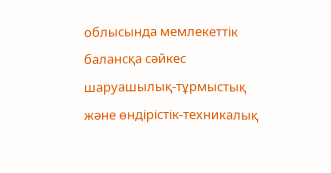облысында мемлекеттік балансқа сәйкес шаруашылық-тұрмыстық және өндірістік-техникалық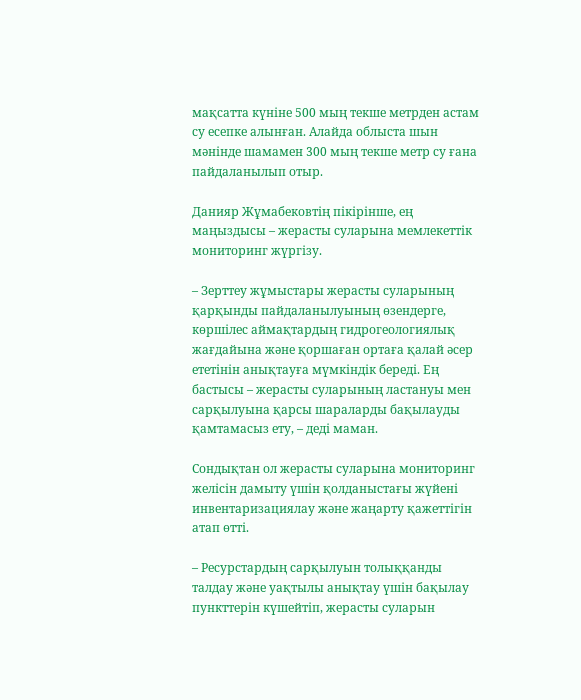мақсатта күніне 500 мың текше метрден астам су есепке алынған. Алайда облыста шын мәнінде шамамен 300 мың текше метр су ғана пайдаланылып отыр.

Данияр Жұмабековтің пікірінше, ең маңыздысы – жерасты суларына мемлекеттік мониторинг жүргізу.

– Зерттеу жұмыстары жерасты суларының қарқынды пайдаланылуының өзендерге, көршілес аймақтардың гидрогеологиялық жағдайына және қоршаған ортаға қалай әсер ететінін анықтауға мүмкіндік береді. Ең бастысы – жерасты суларының ластануы мен сарқылуына қарсы шараларды бақылауды қамтамасыз ету, – деді маман.

Сондықтан ол жерасты суларына мониторинг желісін дамыту үшін қолданыстағы жүйені инвентаризациялау және жаңарту қажеттігін атап өтті.

– Ресурстардың сарқылуын толыққанды талдау және уақтылы анықтау үшін бақылау пункттерін күшейтіп, жерасты суларын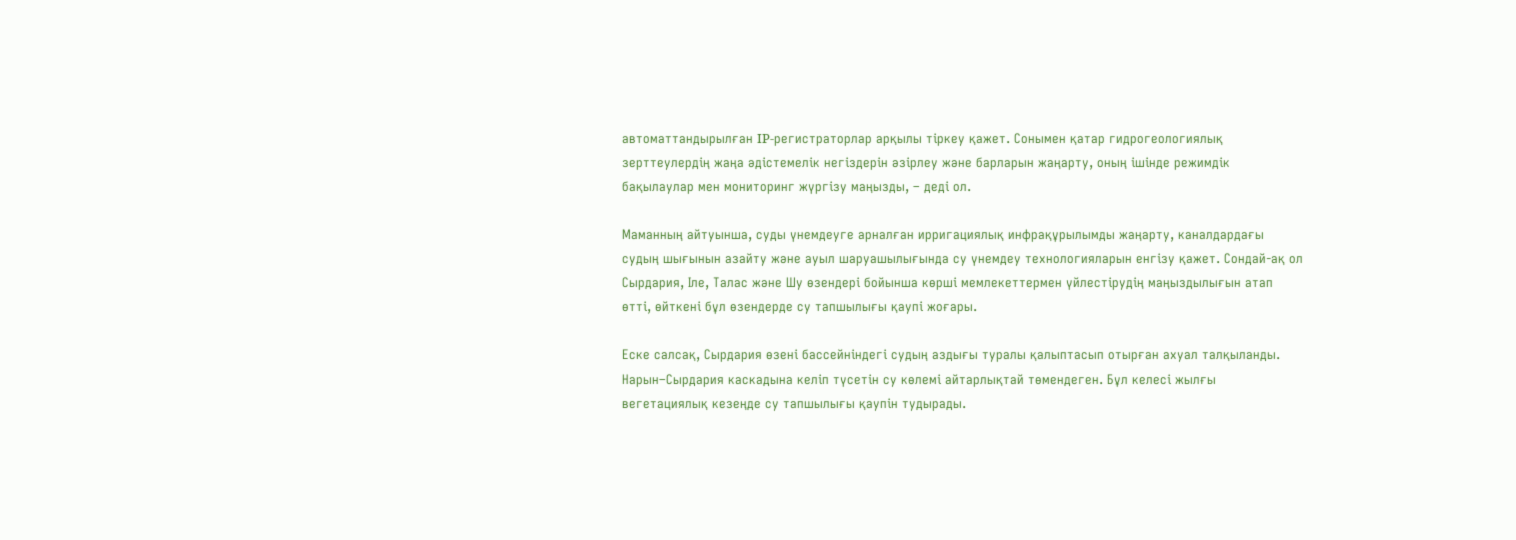автоматтандырылған IP-регистраторлар арқылы тіркеу қажет. Сонымен қатар гидрогеологиялық зерттеулердің жаңа әдістемелік негіздерін әзірлеу және барларын жаңарту, оның ішінде режимдік бақылаулар мен мониторинг жүргізу маңызды, – деді ол.

Маманның айтуынша, суды үнемдеуге арналған ирригациялық инфрақұрылымды жаңарту, каналдардағы судың шығынын азайту және ауыл шаруашылығында су үнемдеу технологияларын енгізу қажет. Сондай-ақ ол Сырдария, Іле, Талас және Шу өзендері бойынша көрші мемлекеттермен үйлестірудің маңыздылығын атап өтті, өйткені бұл өзендерде су тапшылығы қаупі жоғары.

Еске салсақ, Сырдария өзені бассейніндегі судың аздығы туралы қалыптасып отырған ахуал талқыланды. Нарын–Сырдария каскадына келіп түсетін су көлемі айтарлықтай төмендеген. Бұл келесі жылғы вегетациялық кезеңде су тапшылығы қаупін тудырады.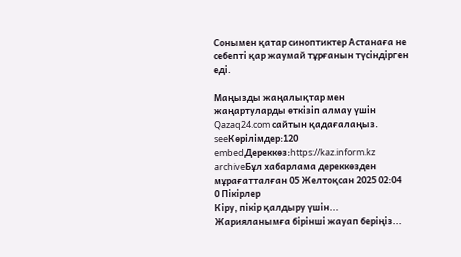Сонымен қатар синоптиктер Астанаға не себепті қар жаумай тұрғанын түсіндірген еді.

Маңызды жаңалықтар мен жаңартуларды өткізіп алмау үшін Qazaq24.com сайтын қадағалаңыз.
seeКөрілімдер:120
embedДереккөз:https://kaz.inform.kz
archiveБұл хабарлама дереккөзден мұрағатталған 05 Желтоқсан 2025 02:04
0 Пікірлер
Кіру, пікір қалдыру үшін...
Жарияланымға бірінші жауап беріңіз...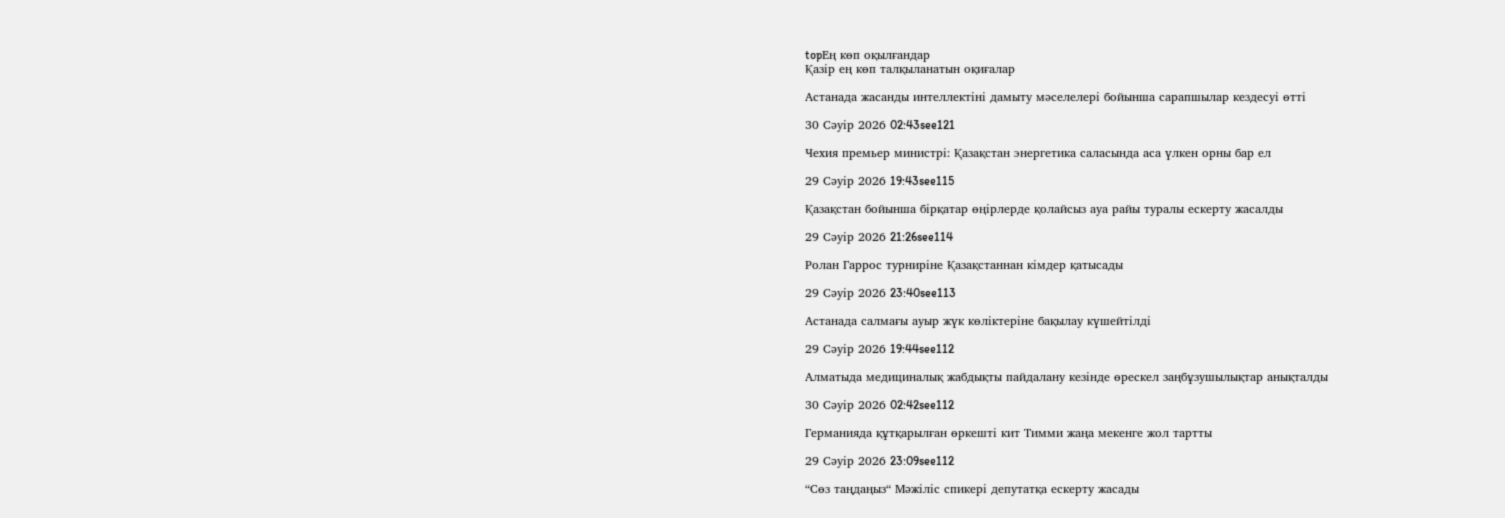topЕң көп оқылғандар
Қазір ең көп талқыланатын оқиғалар

Астанада жасанды интеллектіні дамыту мәселелері бойынша сарапшылар кездесуі өтті

30 Сәуір 2026 02:43see121

Чехия премьер министрі: Қазақстан энергетика саласында аса үлкен орны бар ел

29 Сәуір 2026 19:43see115

Қазақстан бойынша бірқатар өңірлерде қолайсыз ауа райы туралы ескерту жасалды

29 Сәуір 2026 21:26see114

Ролан Гаррос турниріне Қазақстаннан кімдер қатысады

29 Сәуір 2026 23:40see113

Астанада салмағы ауыр жүк көліктеріне бақылау күшейтілді

29 Сәуір 2026 19:44see112

Алматыда медициналық жабдықты пайдалану кезінде өрескел заңбұзушылықтар анықталды

30 Сәуір 2026 02:42see112

Германияда құтқарылған өркешті кит Тимми жаңа мекенге жол тартты

29 Сәуір 2026 23:09see112

“Сөз таңдаңыз“ Мәжіліс спикері депутатқа ескерту жасады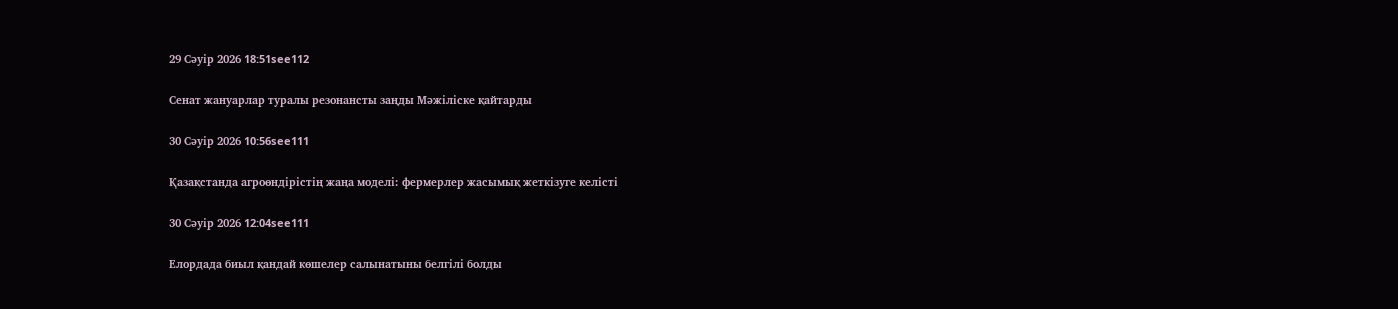29 Сәуір 2026 18:51see112

Сенат жануарлар туралы резонансты заңды Мәжіліске қайтарды

30 Сәуір 2026 10:56see111

Қазақстанда агроөндірістің жаңа моделі: фермерлер жасымық жеткізуге келісті

30 Сәуір 2026 12:04see111

Елордада биыл қандай көшелер салынатыны белгілі болды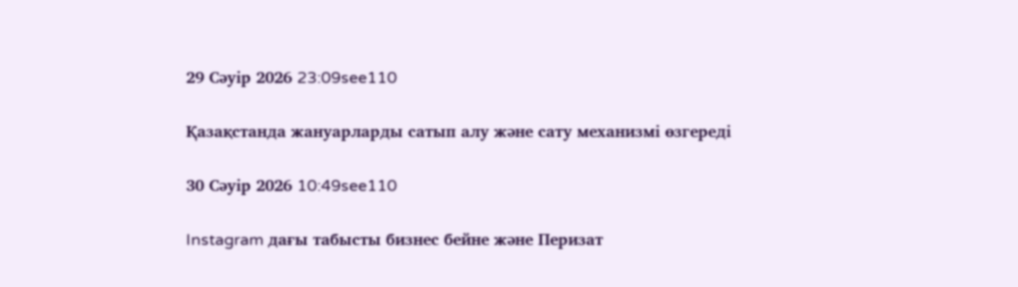29 Сәуір 2026 23:09see110

Қазақстанда жануарларды сатып алу және сату механизмі өзгереді

30 Сәуір 2026 10:49see110

Instagram дағы табысты бизнес бейне және Перизат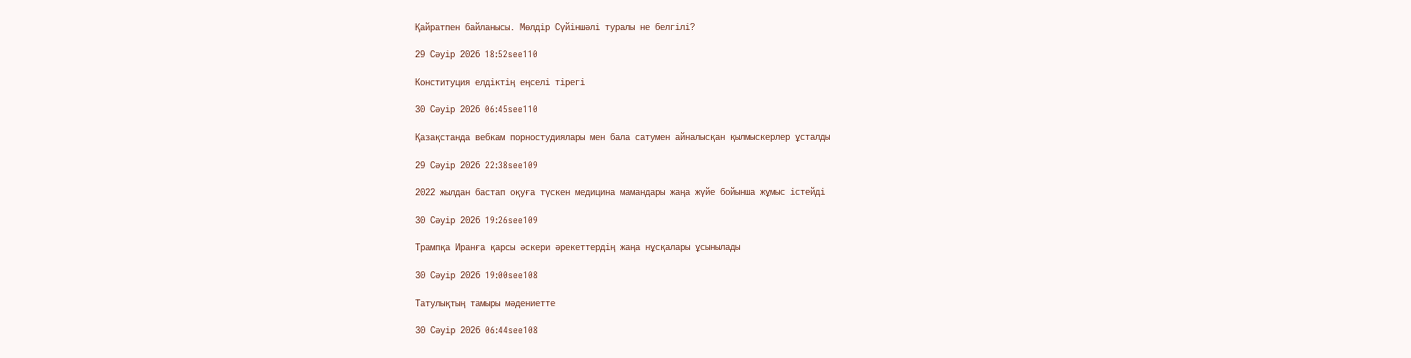Қайратпен байланысы. Мөлдір Сүйіншәлі туралы не белгілі?

29 Сәуір 2026 18:52see110

Конституция елдіктің еңселі тірегі

30 Сәуір 2026 06:45see110

Қазақстанда вебкам порностудиялары мен бала сатумен айналысқан қылмыскерлер ұсталды

29 Сәуір 2026 22:38see109

2022 жылдан бастап оқуға түскен медицина мамандары жаңа жүйе бойынша жұмыс істейді

30 Сәуір 2026 19:26see109

Трампқа Иранға қарсы әскери әрекеттердің жаңа нұсқалары ұсынылады

30 Сәуір 2026 19:00see108

Татулықтың тамыры мәдениетте

30 Сәуір 2026 06:44see108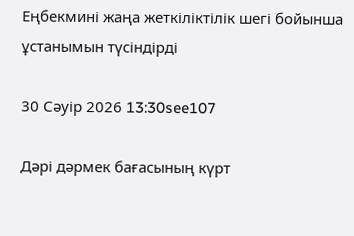Еңбекмині жаңа жеткіліктілік шегі бойынша ұстанымын түсіндірді

30 Сәуір 2026 13:30see107

Дәрі дәрмек бағасының күрт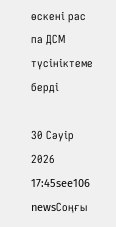өскені рас па ДСМ түсініктеме берді

30 Сәуір 2026 17:45see106
newsСоңғы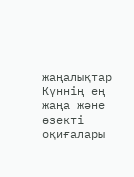жаңалықтар
Күннің ең жаңа және өзекті оқиғалары